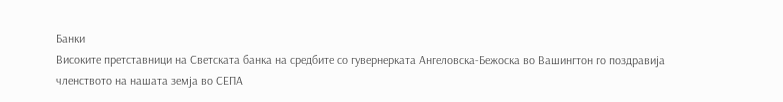Банки
Висoките претставници на Светската банка на средбите со гувернерката Ангеловска-Бежоска во Вашингтон го поздравија членството на нашата земја во СЕПА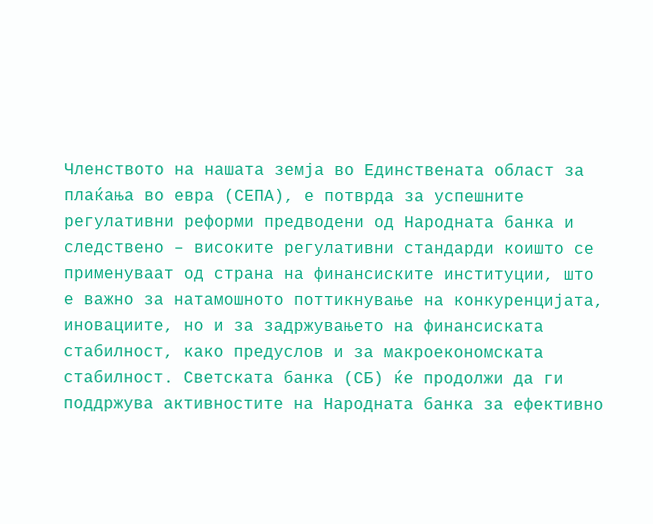Членството на нашата земја во Единствената област за плаќања во евра (СЕПА), е потврда за успешните регулативни реформи предводени од Народната банка и следствено – високите регулативни стандарди коишто се применуваат од страна на финансиските институции, што е важно за натамошното поттикнување на конкуренцијата, иновациите, но и за задржувањето на финансиската стабилност, како предуслов и за макроекономската стабилност. Светската банка (СБ) ќе продолжи да ги поддржува активностите на Народната банка за ефективно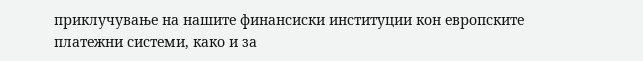приклучување на нашите финансиски институции кон европските платежни системи, како и за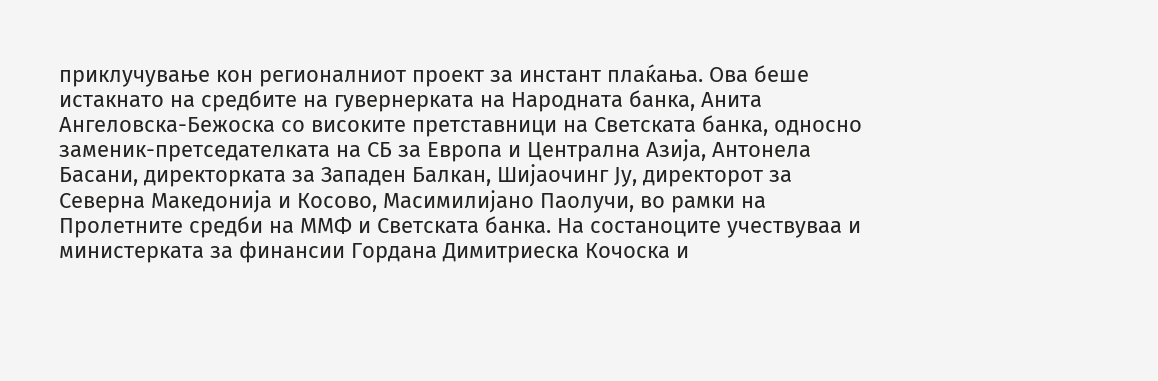приклучување кон регионалниот проект за инстант плаќања. Ова беше истакнато на средбите на гувернерката на Народната банка, Анита Ангеловска-Бежоска со високите претставници на Светската банка, односно заменик-претседателката на СБ за Европа и Централна Азија, Антонела Басани, директорката за Западен Балкан, Шијаочинг Ју, директорот за Северна Македонија и Косово, Масимилијано Паолучи, во рамки на Пролетните средби на ММФ и Светската банка. На состаноците учествуваа и министерката за финансии Гордана Димитриеска Кочоска и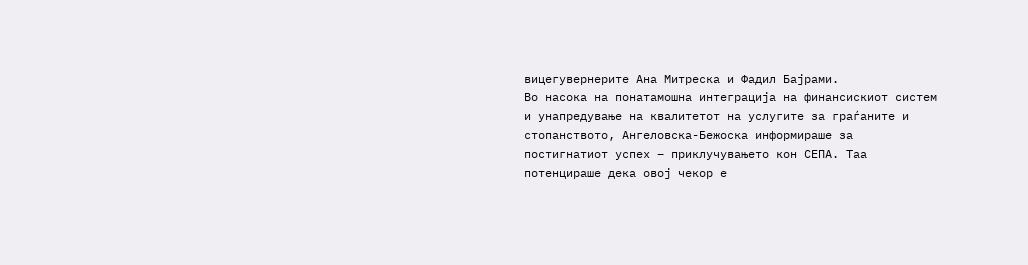вицегувернерите Ана Митреска и Фадил Бајрами.
Во насока на понатамошна интеграција на финансискиот систем и унапредување на квалитетот на услугите за граѓаните и стопанството, Ангеловска-Бежоска информираше за постигнатиот успех – приклучувањето кон СЕПА. Таа потенцираше дека овој чекор е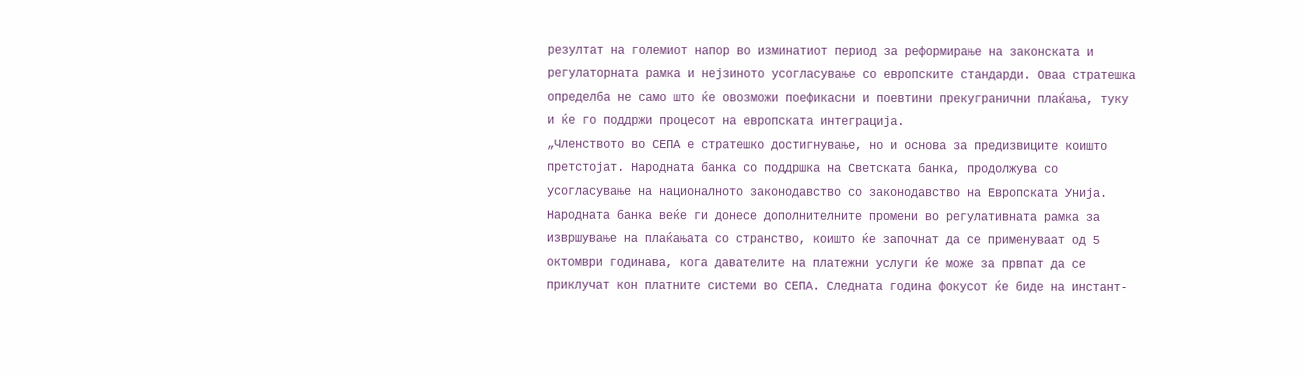резултат на големиот напор во изминатиот период за реформирање на законската и регулаторната рамка и нејзиното усогласување со европските стандарди. Оваа стратешка определба не само што ќе овозможи поефикасни и поевтини прекугранични плаќања, туку и ќе го поддржи процесот на европската интеграција.
„Членството во СЕПА е стратешко достигнување, но и основа за предизвиците коишто претстојат. Народната банка со поддршка на Светската банка, продолжува со усогласување на националното законодавство со законодавство на Европската Унија. Народната банка веќе ги донесе дополнителните промени во регулативната рамка за извршување на плаќањата со странство, коишто ќе започнат да се применуваат од 5 октомври годинава, кога давателите на платежни услуги ќе може за првпат да се приклучат кон платните системи во СЕПА. Следната година фокусот ќе биде на инстант-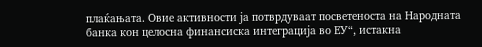плаќањата. Овие активности ја потврдуваат посветеноста на Народната банка кон целосна финансиска интеграција во ЕУ“, истакна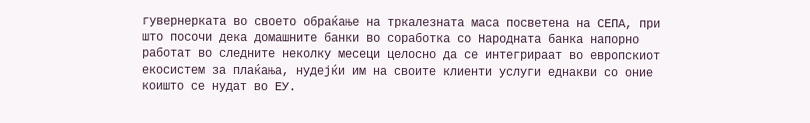гувернерката во своето обраќање на тркалезната маса посветена на СЕПА, при што посочи дека домашните банки во соработка со Народната банка напорно работат во следните неколку месеци целосно да се интегрираат во европскиот екосистем за плаќања, нудејќи им на своите клиенти услуги еднакви со оние коишто се нудат во ЕУ.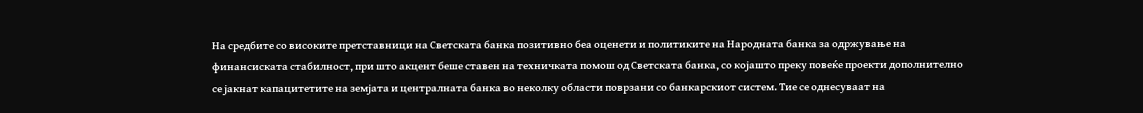На средбите со високите претставници на Светската банка позитивно беа оценети и политиките на Народната банка за одржување на финансиската стабилност, при што акцент беше ставен на техничката помош од Светската банка, со којашто преку повеќе проекти дополнително се јакнат капацитетите на земјата и централната банка во неколку области поврзани со банкарскиот систем. Тие се однесуваат на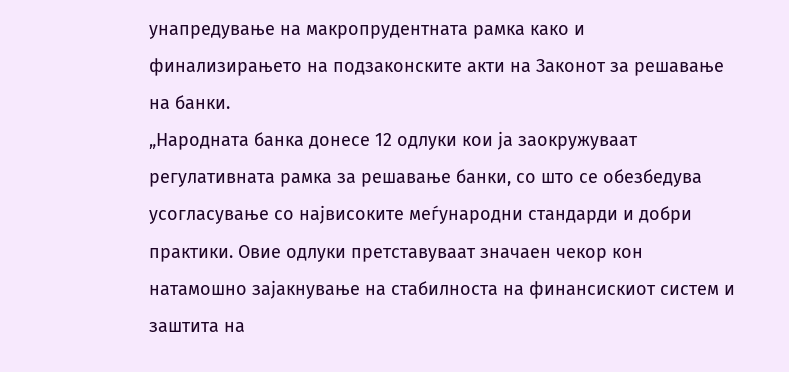унапредување на макропрудентната рамка како и финализирањето на подзаконските акти на Законот за решавање на банки.
„Народната банка донесе 12 одлуки кои ја заокружуваат регулативната рамка за решавање банки, со што се обезбедува усогласување со највисоките меѓународни стандарди и добри практики. Овие одлуки претставуваат значаен чекор кон натамошно зајакнување на стабилноста на финансискиот систем и заштита на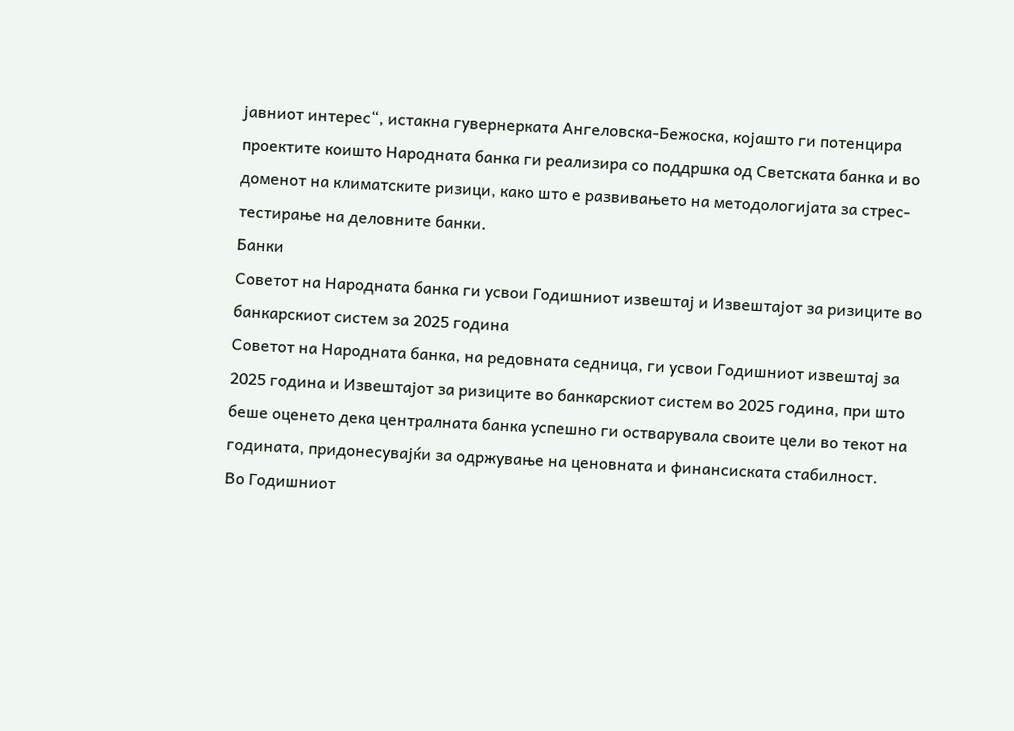јавниот интерес“, истакна гувернерката Ангеловска-Бежоска, којашто ги потенцира проектите коишто Народната банка ги реализира со поддршка од Светската банка и во доменот на климатските ризици, како што е развивањето на методологијата за стрес-тестирање на деловните банки.
Банки
Советот на Народната банка ги усвои Годишниот извештај и Извештајот за ризиците во банкарскиот систем за 2025 година
Советот на Народната банка, на редовната седница, ги усвои Годишниот извештај за 2025 година и Извештајот за ризиците во банкарскиот систем во 2025 година, при што беше оценето дека централната банка успешно ги остварувала своите цели во текот на годината, придонесувајќи за одржување на ценовната и финансиската стабилност.
Во Годишниот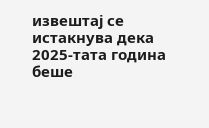извештај се истакнува дека 2025-тата година беше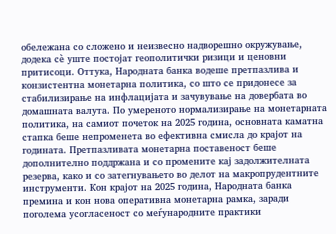обележана со сложено и неизвесно надворешно окружување, додека сè уште постојат геополитички ризици и ценовни притисоци. Оттука, Народната банка водеше претпазлива и конзистентна монетарна политика, со што се придонесе за стабилизирање на инфлацијата и зачувување на довербата во домашната валута. По умереното нормализирање на монетарната политика, на самиот почеток на 2025 година, основната каматна стапка беше непроменета во ефективна смисла до крајот на годината. Претпазливата монетарна поставеност беше дополнително поддржана и со промените кај задолжителната резерва, како и со затегнувањето во делот на макропрудентните инструменти. Кон крајот на 2025 година, Народната банка премина и кон нова оперативна монетарна рамка, заради поголема усогласеност со меѓународните практики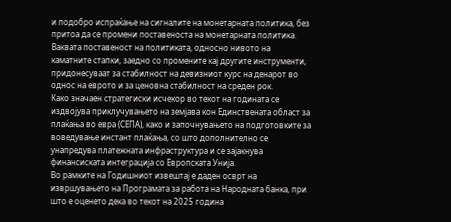и подобро испраќање на сигналите на монетарната политика, без притоа да се промени поставеноста на монетарната политика. Ваквата поставеност на политиката, односно нивото на каматните стапки, заедно со промените кај другите инструменти, придонесуваат за стабилност на девизниот курс на денарот во однос на еврото и за ценовна стабилност на среден рок.
Како значаен стратегиски исчекор во текот на годината се издвојува приклучувањето на земјава кон Единствената област за плаќања во евра (СЕПА), како и започнувањето на подготовките за воведување инстант плаќања, со што дополнително се унапредува платежната инфраструктура и се зајакнува финансиската интеграција со Европската Унија.
Во рамките на Годишниот извештај е даден осврт на извршувањето на Програмата за работа на Народната банка, при што е оценето дека во текот на 2025 година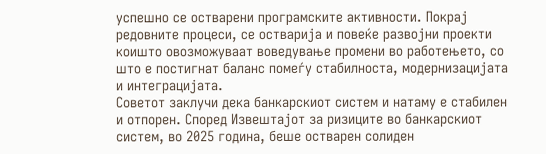успешно се остварени програмските активности. Покрај редовните процеси, се остварија и повеќе развојни проекти коишто овозможуваат воведување промени во работењето, со што е постигнат баланс помеѓу стабилноста, модернизацијата и интеграцијата.
Советот заклучи дека банкарскиот систем и натаму е стабилен и отпорен. Според Извештајот за ризиците во банкарскиот систем, во 2025 година, беше остварен солиден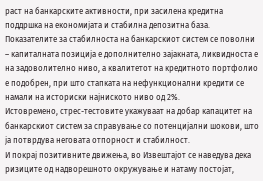раст на банкарските активности, при засилена кредитна поддршка на економијата и стабилна депозитна база.
Показателите за стабилноста на банкарскиот систем се поволни – капиталната позиција е дополнително зајакната, ликвидноста е на задоволително ниво, а квалитетот на кредитното портфолио е подобрен, при што стапката на нефункционални кредити се намали на историски најниското ниво од 2%.
Истовремено, стрес-тестовите укажуваат на добар капацитет на банкарскиот систем за справување со потенцијални шокови, што ја потврдува неговата отпорност и стабилност.
И покрај позитивните движења, во Извештајот се наведува дека ризиците од надворешното окружување и натаму постојат,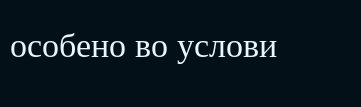особено во услови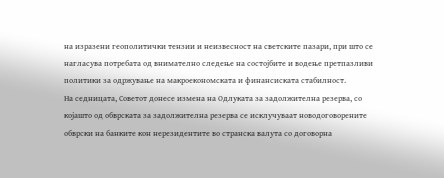на изразени геополитички тензии и неизвесност на светските пазари, при што се нагласува потребата од внимателно следење на состојбите и водење претпазливи политики за одржување на макроекономската и финансиската стабилност.
На седницата, Советот донесе измена на Одлуката за задолжителна резерва, со којашто од обврската за задолжителна резерва се исклучуваат новодоговорените обврски на банките кон нерезидентите во странска валута со договорна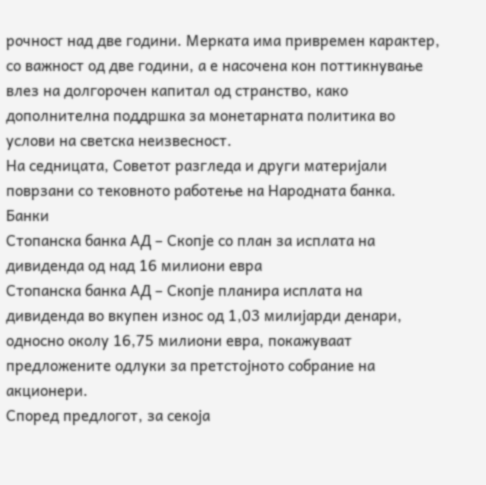рочност над две години. Мерката има привремен карактер, со важност од две години, а е насочена кон поттикнување влез на долгорочен капитал од странство, како дополнителна поддршка за монетарната политика во услови на светска неизвесност.
На седницата, Советот разгледа и други материјали поврзани со тековното работење на Народната банка.
Банки
Стопанска банка АД – Скопје со план за исплата на дивиденда од над 16 милиони евра
Стопанска банка АД – Скопје планира исплата на дивиденда во вкупен износ од 1,03 милијарди денари, односно околу 16,75 милиони евра, покажуваат предложените одлуки за претстојното собрание на акционери.
Според предлогот, за секоја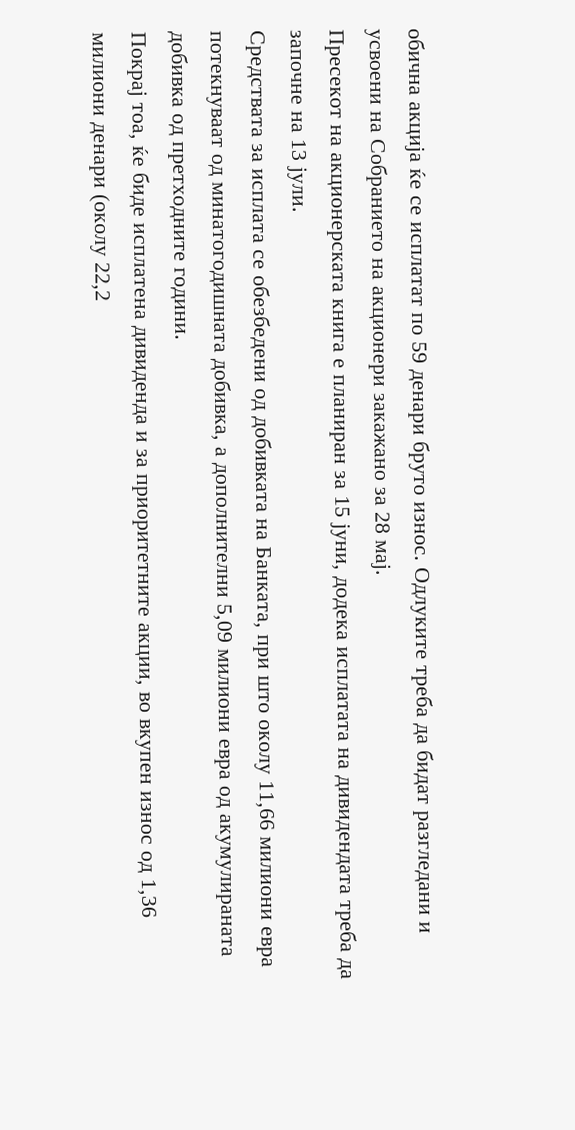обична акција ќе се исплатат по 59 денари бруто износ. Одлуките треба да бидат разгледани и усвоени на Собранието на акционери закажано за 28 мај.
Пресекот на акционерската книга е планиран за 15 јуни, додека исплатата на дивидендата треба да започне на 13 јули.
Средствата за исплата се обезбедени од добивката на Банката, при што околу 11,66 милиони евра потекнуваат од минатогодишната добивка, а дополнителни 5,09 милиони евра од акумулираната добивка од претходните години.
Покрај тоа, ќе биде исплатена дивиденда и за приоритетните акции, во вкупен износ од 1,36 милиони денари (околу 22,2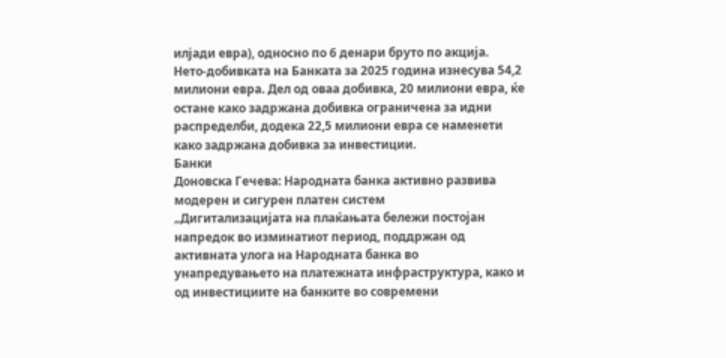илјади евра), односно по 6 денари бруто по акција.
Нето-добивката на Банката за 2025 година изнесува 54,2 милиони евра. Дел од оваа добивка, 20 милиони евра, ќе остане како задржана добивка ограничена за идни распределби, додека 22,5 милиони евра се наменети како задржана добивка за инвестиции.
Банки
Доновска Гечева: Народната банка активно развива модерен и сигурен платен систем
„Дигитализацијата на плаќањата бележи постојан напредок во изминатиот период, поддржан од активната улога на Народната банка во унапредувањето на платежната инфраструктура, како и од инвестициите на банките во современи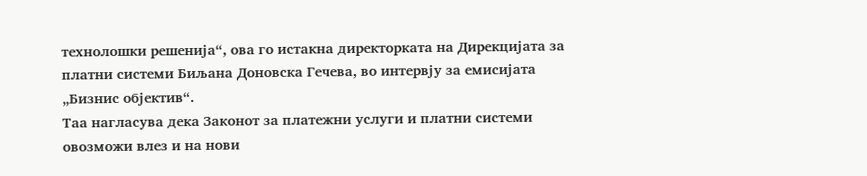технолошки решенија“, ова го истакна директорката на Дирекцијата за платни системи Биљана Доновска Гечева, во интервју за емисијата „Бизнис објектив“.
Таа нагласува дека Законот за платежни услуги и платни системи овозможи влез и на нови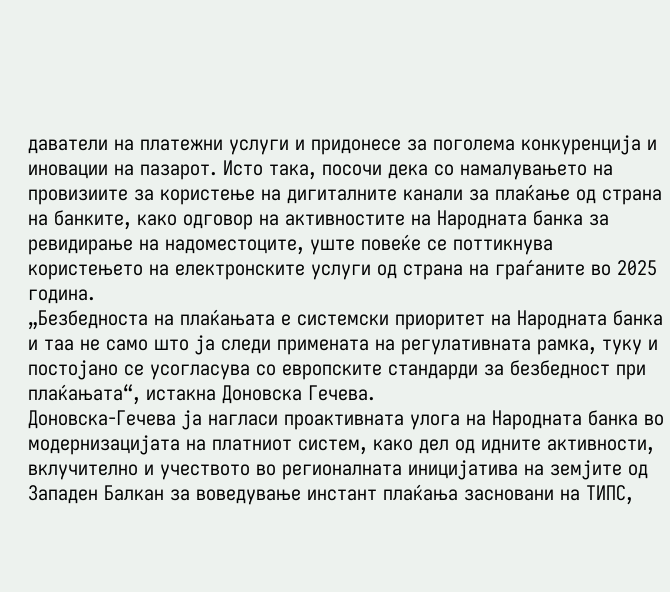даватели на платежни услуги и придонесе за поголема конкуренција и иновации на пазарот. Исто така, посочи дека со намалувањето на провизиите за користење на дигиталните канали за плаќање од страна на банките, како одговор на активностите на Народната банка за ревидирање на надоместоците, уште повеќе се поттикнува користењето на електронските услуги од страна на граѓаните во 2025 година.
„Безбедноста на плаќањата е системски приоритет на Народната банка и таа не само што ја следи примената на регулативната рамка, туку и постојано се усогласува со европските стандарди за безбедност при плаќањата“, истакна Доновска Гечева.
Доновска-Гечева ја нагласи проактивната улога на Народната банка во модернизацијата на платниот систем, како дел од идните активности, вклучително и учеството во регионалната иницијатива на земјите од Западен Балкан за воведување инстант плаќања засновани на ТИПС,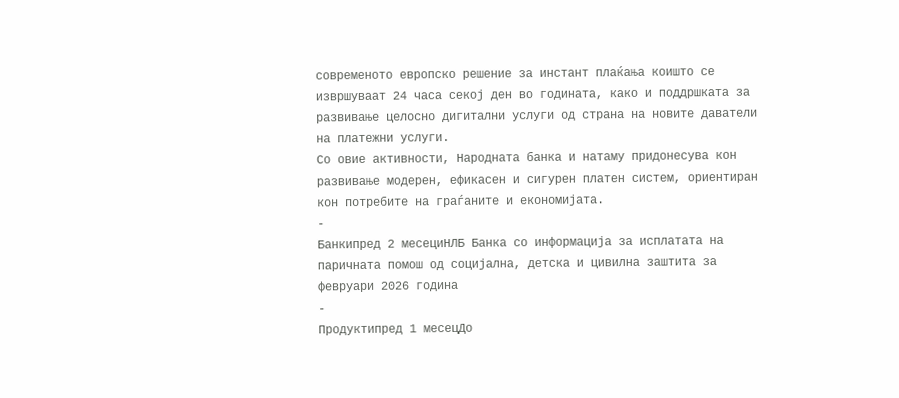современото европско решение за инстант плаќања коишто се извршуваат 24 часа секој ден во годината, како и поддршката за развивање целосно дигитални услуги од страна на новите даватели на платежни услуги.
Со овие активности, Народната банка и натаму придонесува кон развивање модерен, ефикасен и сигурен платен систем, ориентиран кон потребите на граѓаните и економијата.
-
Банкипред 2 месециНЛБ Банка со информација за исплатата на паричната помош од социјална, детска и цивилна заштита за февруари 2026 година
-
Продуктипред 1 месецДо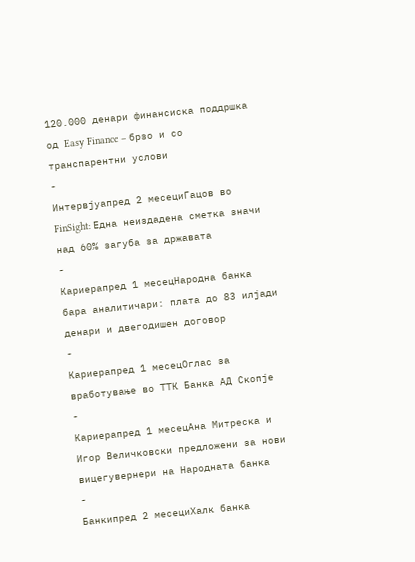120.000 денари финансиска поддршка од Easy Finance – брзо и со транспарентни услови
-
Интервјуапред 2 месециГацов во FinSight: Една неиздадена сметка значи над 60% загуба за државата
-
Кариерапред 1 месецНародна банка бара аналитичари: плата до 83 илјади денари и двегодишен договор
-
Кариерапред 1 месецОглас за вработување во ТТК Банка АД Скопје
-
Кариерапред 1 месецАна Митреска и Игор Величковски предложени за нови вицегувернери на Народната банка
-
Банкипред 2 месециХалк банка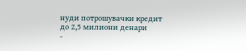нуди потрошувачки кредит до 2,5 милиони денари
-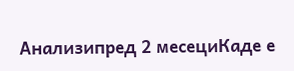Анализипред 2 месециКаде е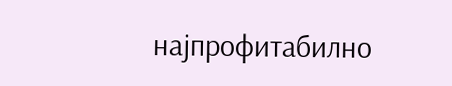најпрофитабилно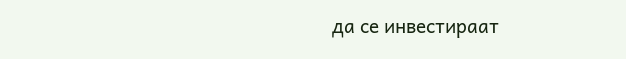да се инвестираат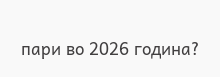пари во 2026 година?